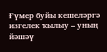Ғүмер буйы кешеләргә изгелек ҡылыу – уның йәшәү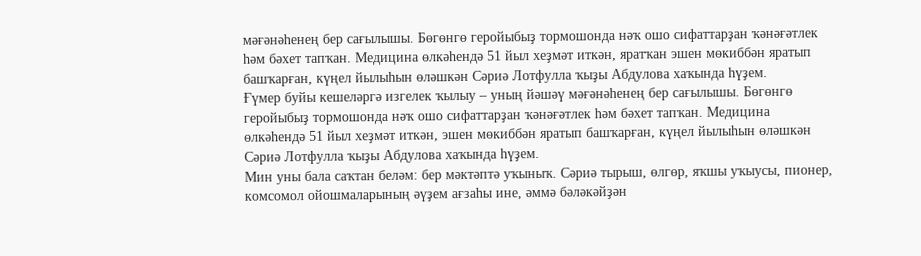мәғәнәһенең бер сағылышы. Бөгөнгө геройыбыҙ тормошонда нәҡ ошо сифаттарҙан ҡәнәғәтлек һәм бәхет тапҡан. Медицина өлкәһендә 51 йыл хеҙмәт иткән, яратҡан эшен мөкиббән яратып башҡарған, күңел йылыһын өләшкән Сәриә Лотфулла ҡыҙы Абдулова хаҡында һүҙем.
Ғүмер буйы кешеләргә изгелек ҡылыу – уның йәшәү мәғәнәһенең бер сағылышы. Бөгөнгө геройыбыҙ тормошонда нәҡ ошо сифаттарҙан ҡәнәғәтлек һәм бәхет тапҡан. Медицина өлкәһендә 51 йыл хеҙмәт иткән, эшен мөкиббән яратып башҡарған, күңел йылыһын өләшкән Сәриә Лотфулла ҡыҙы Абдулова хаҡында һүҙем.
Мин уны бала саҡтан беләм: бер мәктәптә уҡыныҡ. Сәриә тырыш, өлгөр, яҡшы уҡыусы, пионер, комсомол ойошмаларының әүҙем ағзаһы ине, әммә бәләкәйҙән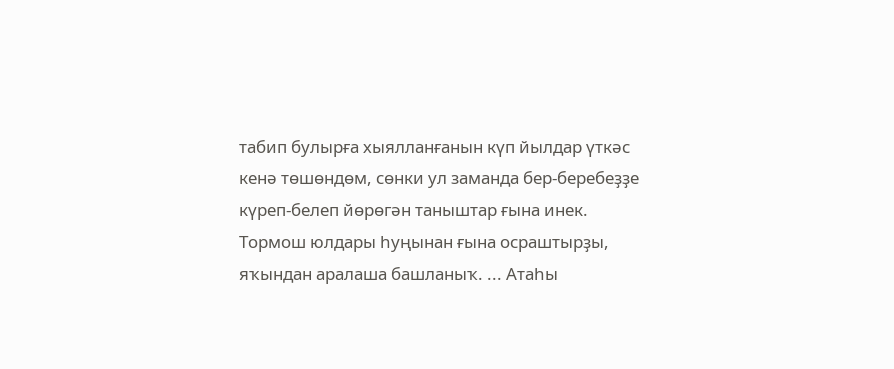табип булырға хыялланғанын күп йылдар үткәс кенә төшөндөм, сөнки ул заманда бер-беребеҙҙе күреп-белеп йөрөгән таныштар ғына инек. Тормош юлдары һуңынан ғына осраштырҙы, яҡындан аралаша башланыҡ. ... Атаһы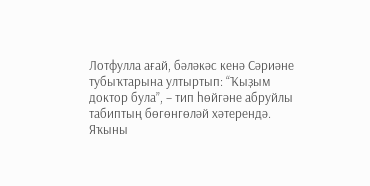Лотфулла ағай, бәләкәс кенә Сәриәне тубыҡтарына ултыртып: “Ҡыҙым доктор була”, – тип һөйгәне абруйлы табиптың бөгөнгөләй хәтерендә. Яҡыны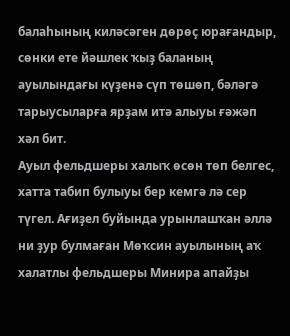балаһының киләсәген дөрөҫ юрағандыр, сөнки ете йәшлек ҡыҙ баланың ауылындағы күҙенә сүп төшөп, бәләгә тарыусыларға ярҙам итә алыуы ғәжәп хәл бит.
Ауыл фельдшеры халыҡ өсөн төп белгес, хатта табип булыуы бер кемгә лә сер түгел. Ағиҙел буйында урынлашҡан әллә ни ҙур булмаған Мөҡсин ауылының аҡ халатлы фельдшеры Минира апайҙы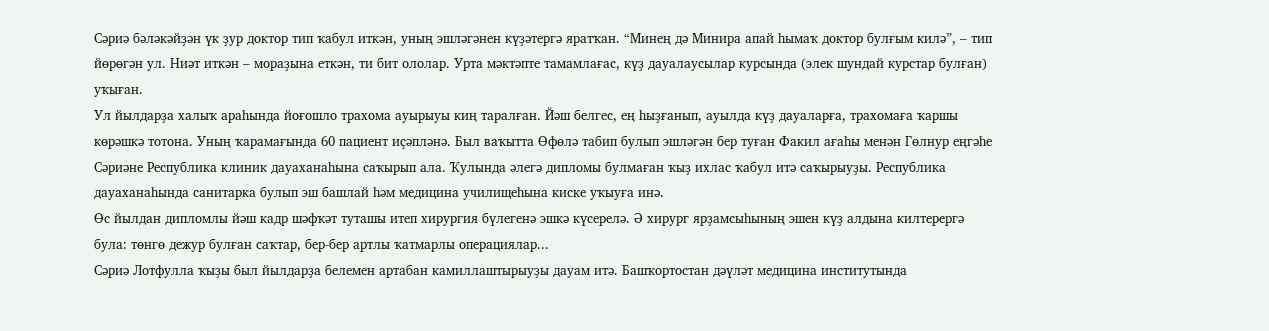Сәриә бәләкәйҙән үк ҙур доктор тип ҡабул иткән, уның эшләгәнен күҙәтергә яратҡан. “Минең дә Минира апай һымаҡ доктор булғым килә”, – тип йөрөгән ул. Ниәт иткән – мораҙына еткән, ти бит ололар. Урта мәктәпте тамамлағас, күҙ дауалаусылар курсында (элек шундай курстар булған) уҡыған.
Ул йылдарҙа халыҡ араһында йоғошло трахома ауырыуы киң таралған. Йәш белгес, ең һыҙғанып, ауылда күҙ дауаларға, трахомаға ҡаршы көрәшкә тотона. Уның ҡарамағында 60 пациент иҫәпләнә. Был ваҡытта Өфөлә табип булып эшләгән бер туған Факил ағаһы менән Гөлнур еңгәһе Сәриәне Республика клиник дауаханаһына саҡырып ала. Ҡулында әлегә дипломы булмаған ҡыҙ ихлас ҡабул итә саҡырыуҙы. Республика дауаханаһында санитарка булып эш башлай һәм медицина училищеһына киске уҡыуға инә.
Өс йылдан дипломлы йәш кадр шәфҡәт туташы итеп хирургия бүлегенә эшкә күсерелә. Ә хирург ярҙамсыһының эшен күҙ алдына килтерергә була: төнгө дежур булған саҡтар, бер-бер артлы ҡатмарлы операциялар...
Сәриә Лотфулла ҡыҙы был йылдарҙа белемен артабан камиллаштырыуҙы дауам итә. Башҡортостан дәүләт медицина институтында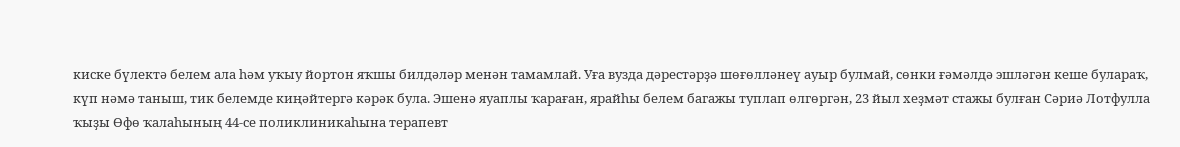киске бүлектә белем ала һәм уҡыу йортон яҡшы билдәләр менән тамамлай. Уға вузда дәрестәрҙә шөғөлләнеү ауыр булмай, сөнки ғәмәлдә эшләгән кеше булараҡ, күп нәмә таныш, тик белемде киңәйтергә кәрәк була. Эшенә яуаплы ҡараған, ярайһы белем багажы туплап өлгөргән, 23 йыл хеҙмәт стажы булған Сәриә Лотфулла ҡыҙы Өфө ҡалаһының 44-се поликлиникаһына терапевт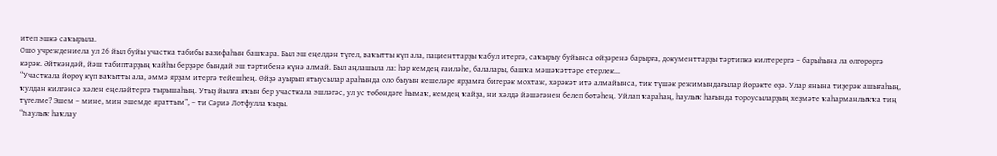итеп эшкә саҡырыла.
Ошо учреждениела ул 26 йыл буйы участка табибы вазифаһын башҡара. Был эш еңелдән түгел, ваҡытты күп ала, пациенттарҙы ҡабул итергә, саҡырыу буйынса өйҙәренә барырға, документтарҙы тәртипкә килтерергә – барыһына ла өлгөрөргә кәрәк. Әйткәндәй, йәш табиптарҙың ҡайһы берҙәре бындай эш тәртибенә күнә алмай. Был аңлашыла ла: һәр кемдең ғаиләһе, балалары, башҡа мәшәҡәттәре етерлек...
“Участкала йөрөү күп ваҡытты ала, әммә ярҙам итергә тейешһең. Өйҙә ауырып ятыусылар араһында оло быуын кешеләре ярҙамға бигерәк мохтаж, хәрәкәт итә алмайынса, тик түшәк режимындағылар йөрәкте өҙә. Улар янына тиҙерәк ашығаһың, ҡулдан килгәнсә хәлен еңеләйтергә тырышаһың. Утыҙ йылға яҡын бер участкала эшләгәс, ул ус төбөндәге һымаҡ, кемдең ҡайҙа, ни хәлдә йәшәгәнен белеп бөтәһең. Уйлап ҡараһаң, һаулыҡ һағында тороусыларҙың хеҙмәте ҡаһарманлыҡҡа тиң түгелме? Эшем – мине, мин эшемде яраттым”, – ти Сәриә Лотфулла ҡыҙы.
“Һаулыҡ һаҡлау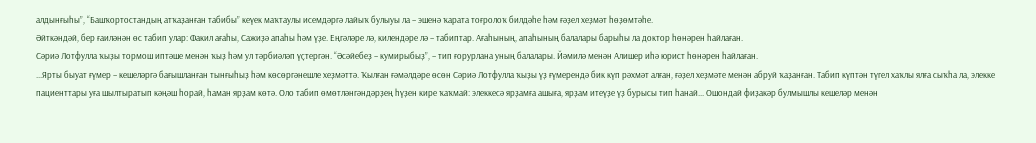алдынғыһы”, “Башҡортостандың атҡаҙанған табибы” кеүек маҡтаулы исемдәргә лайыҡ булыуы ла – эшенә ҡарата тоғролоҡ билдәһе һәм ғәҙел хеҙмәт һөҙөмтәһе.
Әйткәндәй, бер ғаиләнән өс табип улар: Факил ағаһы, Сажиҙә апаһы һәм үҙе. Еңгәләре лә, килендәре лә – табиптар. Ағаһының, апаһының балалары барыһы ла доктор һөнәрен һайлаған.
Сәриә Лотфулла ҡыҙы тормош иптәше менән ҡыҙ һәм ул тәрбиәләп үҫтергән. “Әсәйебеҙ – кумирыбыҙ”, – тип ғорурлана уның балалары. Йәмилә менән Алишер иһә юрист һөнәрен һайлаған.
...Ярты быуат ғүмер – кешеләргә бағышланған тынғыһыҙ һәм көсөргәнешле хеҙмәттә. Ҡылған ғәмәлдәре өсөн Сәриә Лотфулла ҡыҙы үҙ ғүмерендә бик күп рәхмәт алған, ғәҙел хеҙмәте менән абруй ҡаҙанған. Табип күптән түгел хаҡлы ялға сыҡһа ла, элекке пациенттары уға шылтыратып кәңәш һорай, һаман ярҙам көтә. Оло табип өмөтләнгәндәрҙең һүҙен кире ҡаҡмай: элеккесә ярҙамға ашыға, ярҙам итеүҙе үҙ бурысы тип һанай... Ошондай фиҙакәр булмышлы кешеләр менән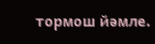тормош йәмле.